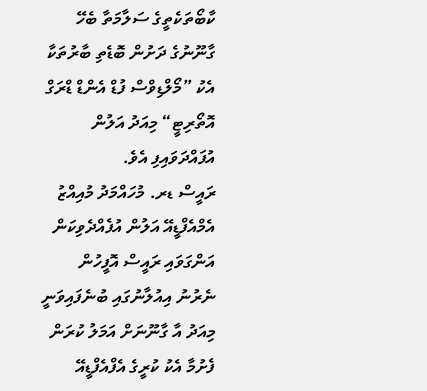ކާބޯތަކެތީގެ ސަލާމަތާ ބެހޭ ގާނޫނުގެ ދަށުން ބޮޑެތި ބާރުތަކާ އެކު ”މޯލްޑިވްސް ފުޑް އެންޑް ޑްރަގް އޮތޯރިޓީ“ މިއަދު އަލުން އުފައްދަވައިފި އެވެ.
ރައީސް ޑރ. މުހައްމަދު މުއިއްޒު އެމްއެފްޑީއޭ އަލުން އުފެއްދެވިކަން އަންގަވައި ރައީސް އޮފީހުން ނެރުނު އިއުލާނުގައި ބުނެފައިވަނީ މިއަދު އާ ގާނޫނަށް އަމަލު ކުރަން ފެށުމާ އެކު ކުރީގެ އެފްއެފްޑީއޭ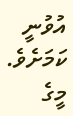އުވުނީ ކަމަށެވެ.
މީގެ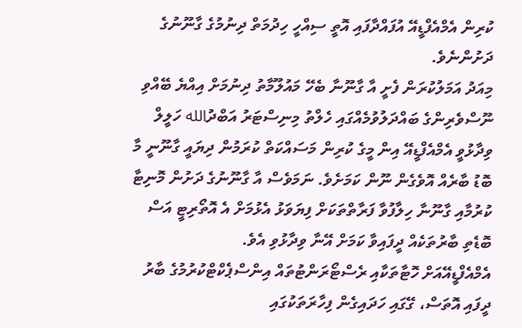ކުރިން އެމްއެފްޑީއޭ އުފައްދާފައި އޮތީ ސިއްހީ ހިދުމަތް ދިނުމުގެ ގާނޫނުގެ ދަށުންނެވެ.
މިއަދު އަމަލުކުރަން ފެށީ އާ ގާނޫނާ ބެހޭ މައުލޫމާތު ދިނުމަށް އިއްޔެ ބޭއްވި ނޫސްވެރިންގެ ބައްދަލުވުމެއްގައި ހެލްތު މިނިސްޓަރު އަބްދުالله ހަލީލް ވިދާޅުވީ އެމްއެފްޑީއޭ އިން މީގެ ކުރިން މަސައްކަތް ކުރަމުން ދިޔައީ ގާނޫނީ މާ ބޮޑު ބާރެއް އޮވެގެން ނޫން ކަމަށެވެ. ނަމަވެސް އާ ގާނޫނުގެ ދަށުން މޮނިޓާ ކުރުމާއި ގާނޫނާ ހިލާފުވާ ފަރާތްތަކަށް ފިޔަވަޅު އެޅުމަށް އެ އޮތޯރިޓީ އަސް ބޮޑެތި ބާރުތަކެއް ދީފައިވާ ކަމަށް އޭނާ ވިދާޅުވި އެވެ.
އެމްއެފްޑީއޭއަށް ހޮޓާތަކާއި ރެސްޓޯރަންޓުތައް އިންސްޕެކްޓްކުރުމުގެ ބާރު ދީފައި އޮތަސް، ގޭގައި ހަދައިގެން ފިހާރަތަކުގައި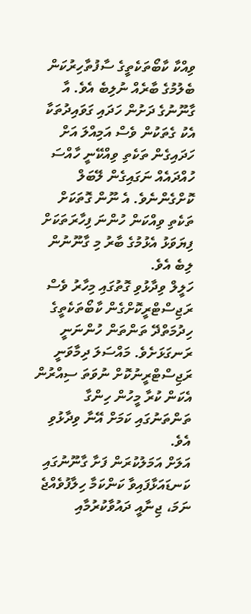ވިއްކާ ކާބޯތަކެތީގެ ސާފުތާހިރުކަން ބެލުމުގެ ބާރެއް ނުލިބެ އެވެ. އާ ގާނޫނުގެ ދަށުން ހަދައި ގަވައިދުތަކާ އެކު ގެތަކުން ވެސް އަމިއްލަ އަށް ހަދައިގެން ތަކެތި ވިއްކޭނީ ހާއްސަ ހުއްދައެއް ނަގައިގެން ލޭބަލް ކޮށްގެންނެވެ. އެ ނޫން ގޮތަކަށް ތަކެތި ވިއްކަން ހުންނަ ފިހާރަތަކަށް ފިޔަވަޅު އެޅުމުގެ ބާރު މި ގާނޫނުން ލިބެ އެވެ.
ހަލީލް ވިދާޅުވި ގޮތުގައި މިހާރު ވެސް ރަޖިސްޓްރީކޮށްގެން ކާބޯތަކެތީގެ ހިދުމަތްދޭ ތަންތަން ހުންނަނީ ރަނގަޅަށެވެ. މައްސަލަ ދިމާވަނީ ރަޖިސްޓްރީނުކޮށް ނުވަތަ ސިއްރުން އެކަން ކުރާ މީހުން ހިންގާ ތަންތަނުގައި ކަމަށް އޭނާ ވިދާޅުވި އެވެ.
އަލަށް އަމަލުކުރަން ފަށާ ގާނޫނުގައި ކަނޑައަޅާފައިވާ ކަންކަމާ ހިލާފުވެއްޖެ ނަމަ، ޖިނާއީ ދައުވާކުރުމާއި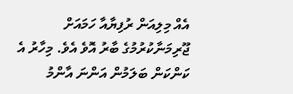އެއް މިލިއަން ރުފިޔާއާ ހަމައަށް ޖޫރިމަނާކުރުމުގެ ބާރު އޮވެ އެވެ. މިހާރު އެ ކަންކަން ބަލަމުން އަންނަ އާންމު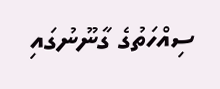ސިއްހަތުގެ ގާނޫނުގައި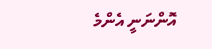އޮންނަނީ އެންމެ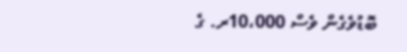ބޮޑުވެގެން ވެސް 10،000ރ. ގެ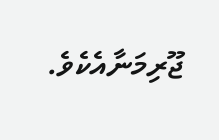ޖޫރިމަނާއެކެވެ.